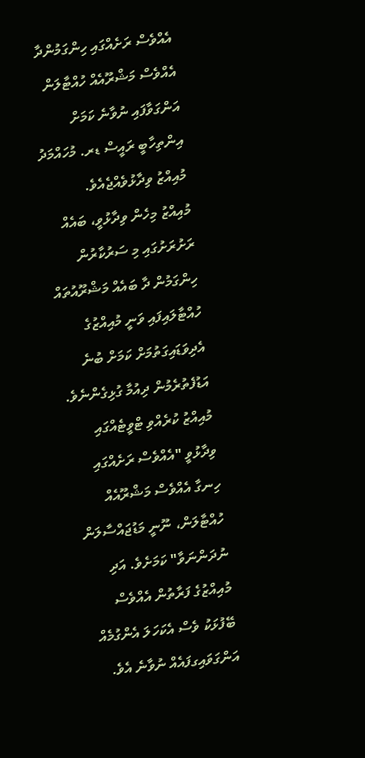އެއްވެސް ރަށެއްގައި ހިންގަމުންދާ އެއްވެސް މަޝްރޫއެއް ހުއްޓާލަން އަންގަވާފައި ނުވާނެ ކަމަށް އިންތިހާބީ ރައީސް ޑރ. މުހައްމަދު މުއިއްޒު ވިދާޅުވެއްޖެއެވެ.
މުއިއްޒު މިހެން ވިދާޅުވީ، ބައެއް ރަށުރަށުގައި މި ސަރުކާރުން ހިންގަމުން ދާ ބައެއް މަޝްރޫއުތައް ހުއްޓާލައިފައި ވަނީ މުއިއްޒުގެ އެދިވަޑައިގަތުމަށް ކަމަށް ބުނެ އަޑުފެތުރެމުން ދިއުމާ ގުޅިގެންނެވެ.
މުއިއްޒު ކުރެއްވި ޓްވީޓެއްގައި ވިދާޅުވީ "އެއްވެސް ރަށެއްގައި ހިނގާ އެއްވެސް މަޝްރޫއެއް ހުއްޓާލަން، ނޫނީ މަޑުޖައްސާލަން ނުދަންނަވާ" ކަމަށެވެ. އަދި މުއިއްޒުގެ ފަރާތުން އެއްވެސް ބޭފުޅަކު ވެސް އެކަހަލަ އެންގުމެއް އަންގަވައިގފައެއް ނުވާނެ އެވެ.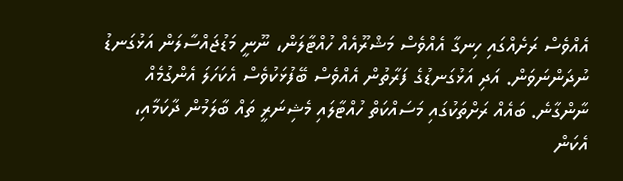އެއްވެސް ރަށެއްގައި ހިނގާ އެއްވެސް މަޝްރޫއެއް ހުއްޓާލަން، ނޫނީ މަޑުޖައްސާލަން އަޅުގަނޑު ނުދަންނަވަން. އަދި އަޅުގަނޑުގެ ފަރާތުން އެއްވެސް ބޭފުޅަކުވެސް އެކަހަލަ އެންގުމެއް ނާންގާނެ. ބައެއް ރަށްތަކުގައި މަސައްކަތް ހުއްޓާލައި މެޝިނަރީ ތައް ބާލަމުން ދާކަމާއި، އެކަން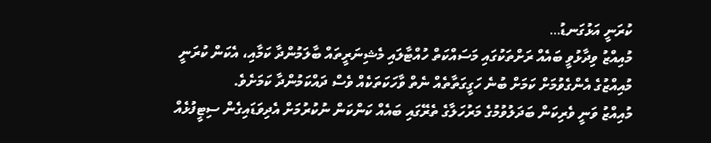ކުރަނީ އަޅުގަނޑު…
މުއިއްޒު ވިދާޅުވީ ބައެއް ރަށްތަކުގައި މަސައްކަތް ހުއްޓާލައި މެޝިނަރީތައް ބާލަމުންދާ ކަމާއި، އެކަން ކުރަނީ މުއިއްޒުގެ އެންގެވުމަށް ކަމަށް ބުނެ ހަގީގަތާތެއް ނެތް ވާހަކަތަކެއް ވެސް ދައްކަމުންދާ ކަމަށެވެ.
މުއިއްޒު ވަނީ ވެރިކަން ބަދަލުވުމުގެ މަރުހަލާގެ ތެރޭގައި ބައެއް ކަންކަން ނުކުރުމަށް އެދިވަޑައިގެން ސިޓީފުޅެއް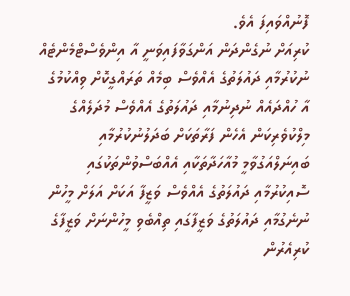ފޮނުއްވައިފަ އެވެ.
ކުރިއަށް ނުގެންދަން އަންގަވާފައިވަނީ އާ އިންވެސްޓްމެންޓެއް ނުކުރުމާއި ދައުލަތުގެ އެއްވެސް ބިމެއް ތަރައްގީކޮށް ވިއްކުމުގެ އާ ހުއްދައެއް ނުދިނުމާއި ދައުލަތުގެ އެއްވެސް މުދަލެއްގެ މިލްކުވެރިކަން އެހެން ފަރާތަކަށް ބަދަލުނުކުރުމާއި ބައިނަލްއަގުވާމީ މުއާހަދާތަކާއި އެއްބަސްވުންތަކުގައި ސޮއިކުރުމާއި ދައުލަތުގެ އެއްވެސް ވަޒީފާ އަކަށް އަލަށް މީހުން ނުނެގުމާއި ދައުލަތުގެ ވަޒީފާގައި ތިއްބެވި މީހުންނަށް ވަޒީފާގެ ކުރިއެރުން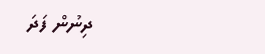ދިނުން ފަދަ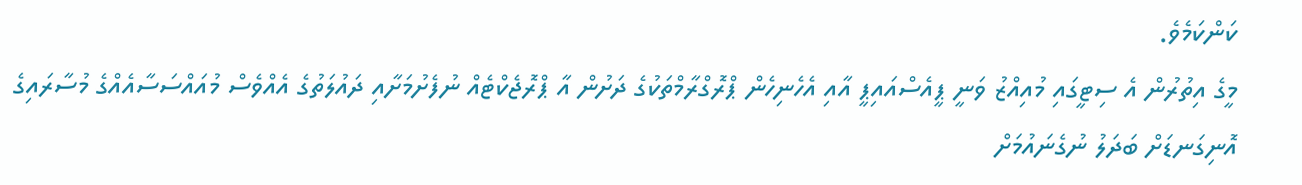ކަންކަމެވެ.
މީގެ އިތުރުން އެ ސިޓީގައި މުއިއްޒު ވަނީ ޕީއެސްއައިޕީ އާއި އެހެނިހެން ޕްރޮގްރާމްތަކުގެ ދަށުން އާ ޕްރޮޖެކްޓެއް ނުފެށުމަށާއި ދައުލަތުގެ އެއްވެސް މުއައްސަސާއެއްގެ މުސާރައިގެ އޮނިގަނޑަށް ބަދަލު ނުގެނައުމަށް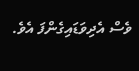ވެސް އެދިވަޑައިގެންފަ އެވެ.